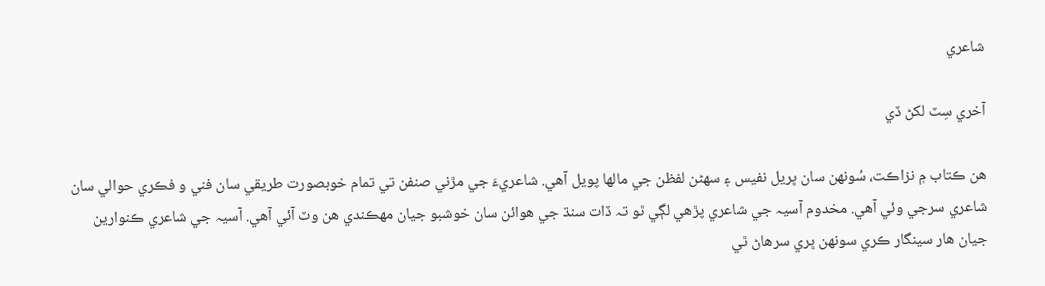شاعري

آخري سِٽ لکڻ ڏي

هن ڪتاب ۾ نزاڪت، سُونهن سان ڀريل نفيس ۽ سھڻن لفظن جي مالها پويل آهي. شاعريءَ جي مڙني صنفن تي تمام خوبصورت طريقي سان فني و فڪري حوالي سان شاعري سرجي وئي آهي. مخدوم آسيہ جي شاعري پڙھي لڳي ٿو تہ ڏات سنڌ جي ھوائن سان خوشبو جيان مھڪندي هن وٽ آئي آھي. آسيہ جي شاعري ڪنوارين جيان ھار سينگار ڪري سونھن ڀري سرھاڻ ٿي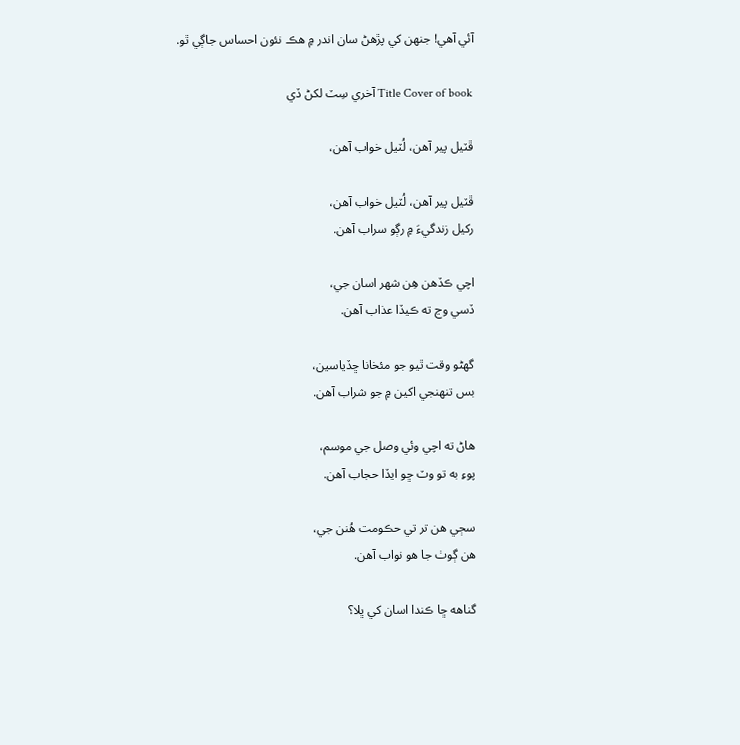آئي آھي! جنھن کي پڙھڻ سان اندر ۾ ھڪ نئون احساس جاڳي ٿو.

Title Cover of book آخري سِٽ لکڻ ڏي

ڦٽيل پير آهن، لُٽيل خواب آهن،

ڦٽيل پير آهن، لُٽيل خواب آهن،
رکيل زندگيءَ ۾ رڳو سراب آهن.

اچي ڪڏهن هِن شهر اسان جي،
ڏسي وڃ ته ڪيڏا عذاب آهن.

گهڻو وقت ٿيو جو مئخانا ڇڏياسين،
بس تنهنجي اکين ۾ جو شراب آهن.

هاڻ ته اچي وئي وصل جي موسم،
پوءِ به تو وٽ ڇو ايڏا حجاب آهن.

سڄي هن تر تي حڪومت هُنن جي،
هن ڳوٺ جا هو نواب آهن.

گناهه ڇا ڪندا اسان کي ڀلا؟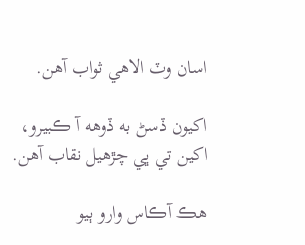اسان وٽ الاهي ثواب آهن.

اکيون ڏسڻ به ڏوهه آ ڪبيرو،
اکين تي ڀي چڙهيل نقاب آهن.

هڪ آڪاس وارو ٻيو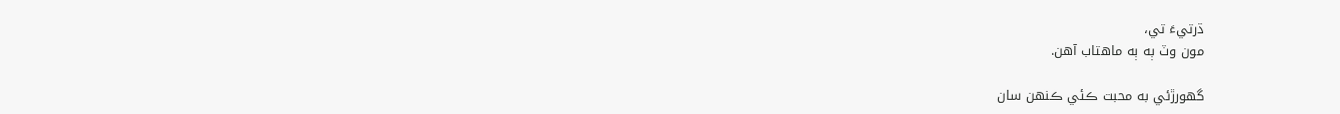ڌرتيءَ تي،
مون وٽ ٻه ٻه ماهتاب آهن.

گهورڙئي به محبت ڪئي ڪنهن سان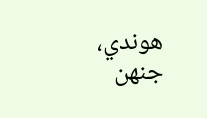هوندي،
جنهن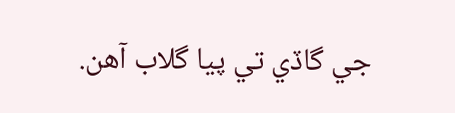جي گاڏي تي پيا گلاب آهن.